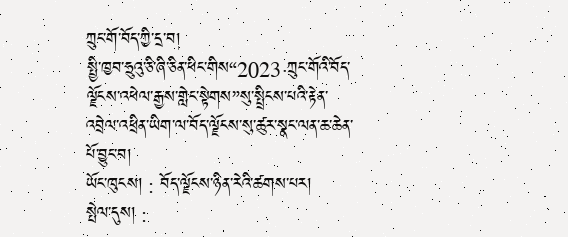ཀྲུང་གོ་བོད་ཀྱི་དྲ་བ།
སྤྱི་ཁྱབ་ཧྲུའུ་ཅི་ཞི་ཅིན་ཕིང་གིས“2023·ཀྲུང་གོའི་བོད་ལྗོངས་འཕེལ་རྒྱས་གླེང་སྟེགས”སུ་སྤྲིངས་པའི་རྟེན་འབྲེལ་འཕྲིན་ཡིག་ལ་བོད་ལྗོངས་སུ་ཚུར་སྣང་ལན་ཆ་ཆེན་པོ་བྱུང་བ།
ཡོང་ཁུངས། : བོད་ལྗོངས་ཉིན་རེའི་ཚགས་པར།     སྤེལ་དུས། :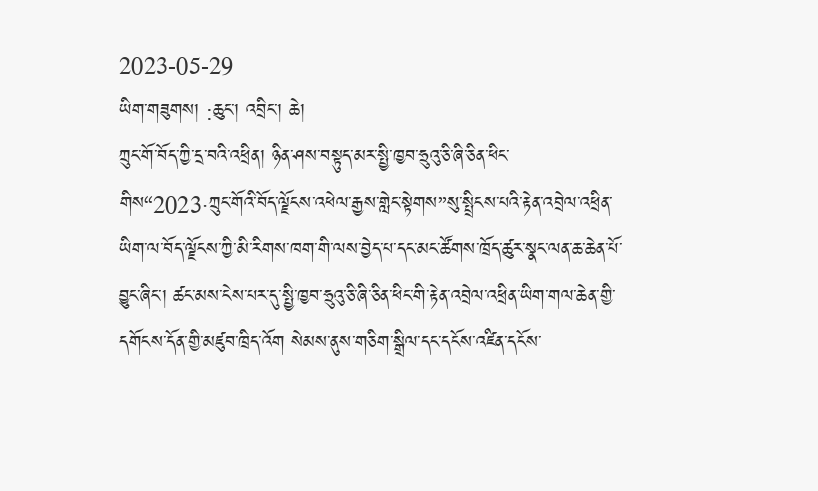2023-05-29
ཡིག་གཟུགས། :ཆུང་། འབྲིང་། ཆེ།
ཀྲུང་གོ་བོད་ཀྱི་དྲ་བའི་འཕྲིན། ཉིན་ཤས་བསྟུད་མར་སྤྱི་ཁྱབ་ཧྲུའུ་ཅི་ཞི་ཅིན་ཕིང་གིས“2023·ཀྲུང་གོའི་བོད་ལྗོངས་འཕེལ་རྒྱས་གླེང་སྟེགས”སུ་སྤྲིངས་པའི་རྟེན་འབྲེལ་འཕྲིན་ཡིག་ལ་བོད་ལྗོངས་ཀྱི་མི་རིགས་ཁག་གི་ལས་བྱེད་པ་དང་མང་ཚོགས་ཁྲོད་ཚུར་སྣང་ལན་ཆ་ཆེན་པོ་བྱུང་ཞིང་། ཚང་མས་ངེས་པར་དུ་སྤྱི་ཁྱབ་ཧྲུའུ་ཅི་ཞི་ཅིན་ཕིང་གི་རྟེན་འབྲེལ་འཕྲིན་ཡིག་གལ་ཆེན་གྱི་དགོངས་དོན་གྱི་མཛུབ་ཁྲིད་འོག སེམས་ནུས་གཅིག་སྒྲིལ་དང་དངོས་འཛིན་དངོས་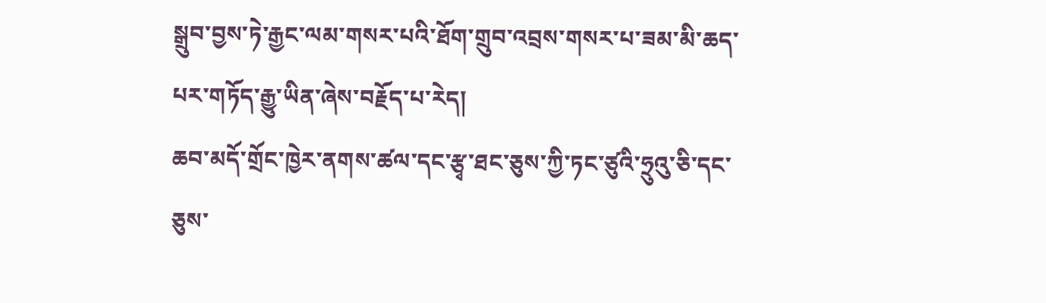སྒྲུབ་བྱས་ཏེ་རྒྱང་ལམ་གསར་པའི་ཐོག་གྲུབ་འབྲས་གསར་པ་ཟམ་མི་ཆད་པར་གཏོད་རྒྱུ་ཡིན་ཞེས་བརྗོད་པ་རེད།
ཆབ་མདོ་གྲོང་ཁྱེར་ནགས་ཚལ་དང་རྩྭ་ཐང་ཅུས་ཀྱི་ཏང་ཙུའི་ཧྲུའུ་ཅི་དང་ཅུས་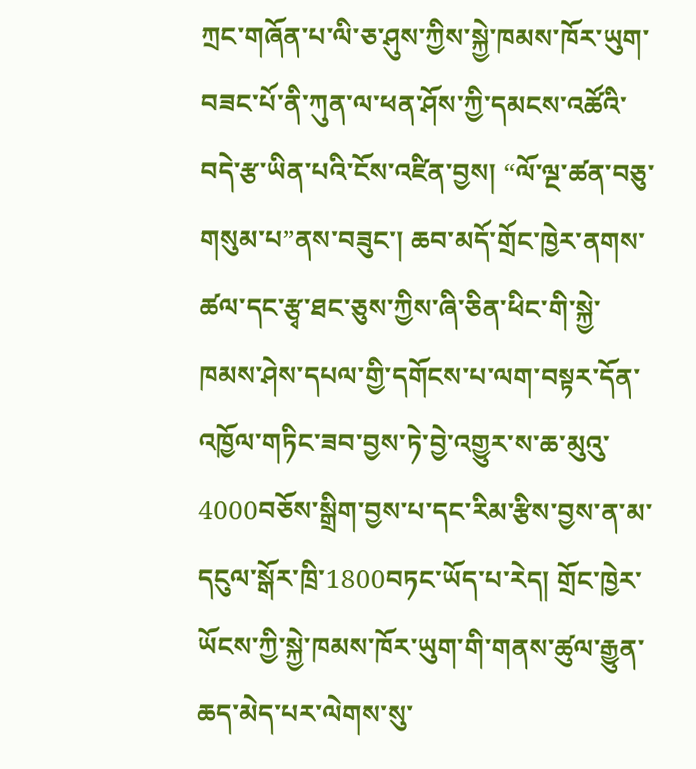ཀྲང་གཞོན་པ་ལི་ཅ་ཤུས་ཀྱིས་སྐྱེ་ཁམས་ཁོར་ཡུག་བཟང་པོ་ནི་ཀུན་ལ་ཕན་ཤོས་ཀྱི་དམངས་འཚོའི་བདེ་རྩ་ཡིན་པའི་ངོས་འཛིན་བྱས། “ལོ་ལྔ་ཚན་བཅུ་གསུམ་པ”ནས་བཟུང་། ཆབ་མདོ་གྲོང་ཁྱེར་ནགས་ཚལ་དང་རྩྭ་ཐང་ཅུས་ཀྱིས་ཞི་ཅིན་ཕིང་གི་སྐྱེ་ཁམས་ཤེས་དཔལ་གྱི་དགོངས་པ་ལག་བསྟར་དོན་འཁྱོལ་གཏིང་ཟབ་བྱས་ཏེ་བྱེ་འགྱུར་ས་ཆ་མུའུ་4000བཅོས་སྒྲིག་བྱས་པ་དང་རིམ་རྩིས་བྱས་ན་མ་དངུལ་སྒོར་ཁྲི་1800བཏང་ཡོད་པ་རེད། གྲོང་ཁྱེར་ཡོངས་ཀྱི་སྐྱེ་ཁམས་ཁོར་ཡུག་གི་གནས་ཚུལ་རྒྱུན་ཆད་མེད་པར་ལེགས་སུ་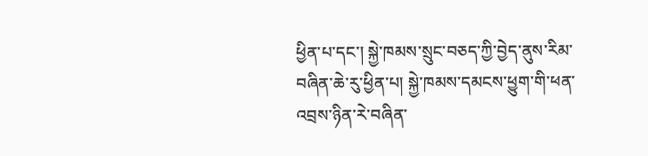ཕྱིན་པ་དང་། སྐྱེ་ཁམས་སྲུང་བཅད་ཀྱི་བྱེད་ནུས་རིམ་བཞིན་ཆེ་རུ་ཕྱིན་པ། སྐྱེ་ཁམས་དམངས་ཕྱུག་གི་ཕན་འབྲས་ཉིན་རེ་བཞིན་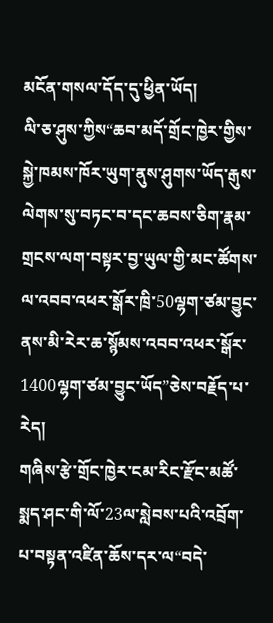མངོན་གསལ་དོད་དུ་ཕྱིན་ཡོད།
ལི་ཅ་ཤུས་ཀྱིས“ཆབ་མདོ་གྲོང་ཁྱེར་གྱིས་སྐྱེ་ཁམས་ཁོར་ཡུག་ནུས་ཤུགས་ཡོད་རྒུས་ལེགས་སུ་བཏང་བ་དང་ཆབས་ཅིག་རྣམ་གྲངས་ལག་བསྟར་བྱ་ཡུལ་གྱི་མང་ཚོགས་ལ་འབབ་འཕར་སྒོར་ཁྲི་50ལྷག་ཙམ་བྱུང་ནས་མི་རེར་ཆ་སྙོམས་འབབ་འཕར་སྒོར་1400ལྷག་ཙམ་བྱུང་ཡོད”ཅེས་བརྗོད་པ་རེད།
གཞིས་རྩེ་གྲོང་ཁྱེར་ངམ་རིང་རྫོང་མཚོ་སྨད་ཤང་གི་ལོ་23ལ་སླེབས་པའི་འབྲོག་པ་བསྟན་འཛིན་ཆོས་དར་ལ“བདེ་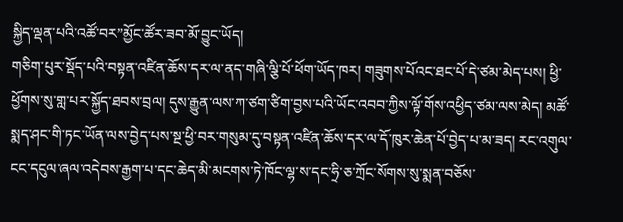སྐྱིད་ལྡན་པའི་འཚོ་བར”མྱོང་ཚོར་ཟབ་མོ་བྱུང་ཡོད།
གཅིག་པུར་སྡོད་པའི་བསྟན་འཛིན་ཆོས་དར་ལ་ནད་གཞི་ལྕི་པོ་ཕོག་ཡོད་ཁར། གཟུགས་པོའང་ཐང་པོ་དེ་ཙམ་མེད་པས། ཕྱི་ཕྱོགས་སུ་གླ་པར་སྐྱོད་ཐབས་བྲལ། དུས་རྒྱུན་ལས་ཀ་ཙག་ཙིག་བྱས་པའི་ཡོང་འབབ་ཀྱིས་ལྟོ་གོས་འཕྱིད་ཙམ་ལས་མེད། མཚོ་སྨད་ཤང་གི་ཏང་ཡོན་ལས་བྱེད་པས་སྔ་ཕྱི་བར་གསུམ་དུ་བསྟན་འཛིན་ཆོས་དར་ལ་དོ་ཁུར་ཆེན་པོ་བྱེད་པ་མ་ཟད། རང་འགུལ་ངང་དངུལ་ཞལ་འདེབས་རྒྱག་པ་དང་ཆེད་མི་མངགས་ཏེ་ཁོང་ལྷ་ས་དང་ཧྲི་ཅ་ཀྲོང་སོགས་སུ་སྨན་བཅོས་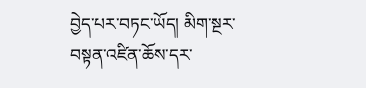བྱེད་པར་བཏང་ཡོད། མིག་སྔར་བསྟན་འཛིན་ཆོས་དར་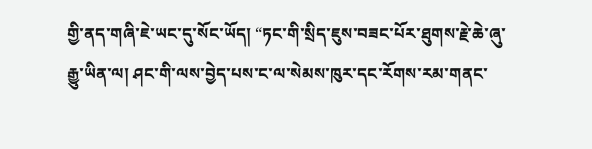གྱི་ནད་གཞི་ཇེ་ཡང་དུ་སོང་ཡོད། “ཏང་གི་སྲིད་ཇུས་བཟང་པོར་ཐུགས་རྗེ་ཆེ་ཞུ་རྒྱུ་ཡིན་ལ། ཤང་གི་ལས་བྱེད་པས་ང་ལ་སེམས་ཁུར་དང་རོགས་རམ་གནང་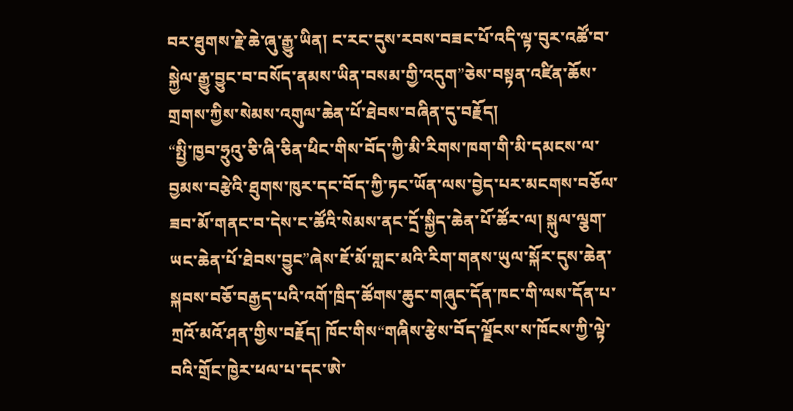བར་ཐུགས་རྗེ་ཆེ་ཞུ་རྒྱུ་ཡིན། ང་རང་དུས་རབས་བཟང་པོ་འདི་ལྟ་བུར་འཚོ་བ་སྐྱེལ་རྒྱུ་བྱུང་བ་བསོད་ནམས་ཡིན་བསམ་གྱི་འདུག”ཅེས་བསྟན་འཛིན་ཆོས་གྲགས་ཀྱིས་སེམས་འགུལ་ཆེན་པོ་ཐེབས་བཞིན་དུ་བརྗོད།
“སྤྱི་ཁྱབ་ཧྲུའུ་ཅི་ཞི་ཅིན་ཕིང་གིས་བོད་ཀྱི་མི་རིགས་ཁག་གི་མི་དམངས་ལ་བྱམས་བརྩེའི་ཐུགས་ཁུར་དང་བོད་ཀྱི་ཏང་ཡོན་ལས་བྱེད་པར་མངགས་བཅོལ་ཟབ་མོ་གནང་བ་དེས་ང་ཚོའི་སེམས་ནང་དྲོ་སྐྱིད་ཆེན་པོ་ཚོར་ལ། སྐུལ་ལྕག་ཡང་ཆེན་པོ་ཐེབས་བྱུང”ཞེས་ཇོ་མོ་གླང་མའི་རིག་གནས་ཡུལ་སྐོར་དུས་ཆེན་སྐབས་བཅོ་བརྒྱད་པའི་འགོ་ཁྲིད་ཚོགས་ཆུང་གཞུང་དོན་ཁང་གི་ལས་དོན་པ་ཀྲའོ་མའོ་ཤན་གྱིས་བརྗོད། ཁོང་གིས“གཞིས་རྩེས་བོད་ལྗོངས་ས་ཁོངས་ཀྱི་ལྟེ་བའི་གྲོང་ཁྱེར་ཕལ་པ་དང་ཨེ་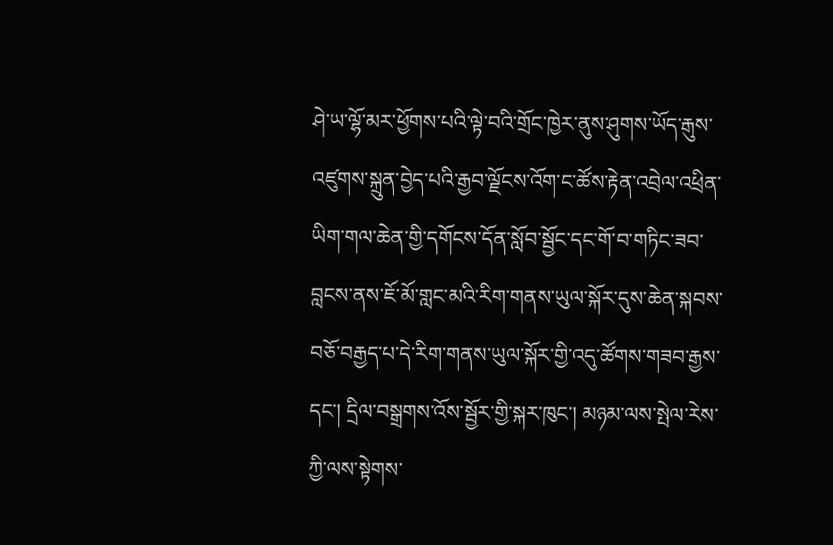ཤེ་ཡ་ལྷོ་མར་ཕྱོགས་པའི་ལྟེ་བའི་གྲོང་ཁྱེར་ནུས་ཤུགས་ཡོད་རྒུས་འཛུགས་སྐྲུན་བྱེད་པའི་རྒྱབ་ལྗོངས་འོག་ང་ཚོས་རྟེན་འབྲེལ་འཕྲིན་ཡིག་གལ་ཆེན་གྱི་དགོངས་དོན་སློབ་སྦྱོང་དང་གོ་བ་གཏིང་ཟབ་བླངས་ནས་ཇོ་མོ་གླང་མའི་རིག་གནས་ཡུལ་སྐོར་དུས་ཆེན་སྐབས་བཅོ་བརྒྱད་པ་དེ་རིག་གནས་ཡུལ་སྐོར་གྱི་འདུ་ཚོགས་གཟབ་རྒྱས་དང་། དྲིལ་བསྒྲགས་འོས་སྦྱོར་གྱི་སྐར་ཁུང་། མཉམ་ལས་སྤེལ་རེས་ཀྱི་ལས་སྟེགས་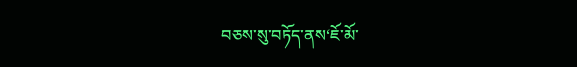བཅས་སུ་བཏོད་ནས‘ཇོ་མོ་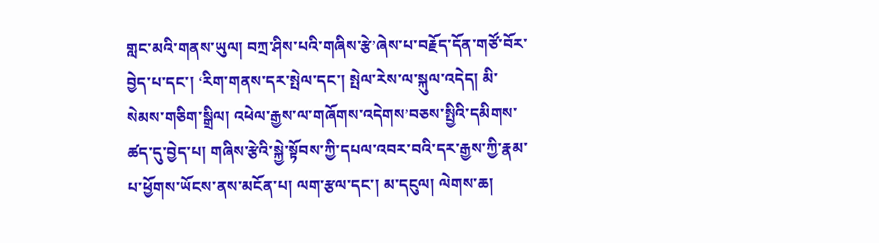གླང་མའི་གནས་ཡུལ། བཀྲ་ཤིས་པའི་གཞིས་རྩེ’ཞེས་པ་བརྗོད་དོན་གཙོ་བོར་བྱེད་པ་དང་། ‘རིག་གནས་དར་སྤེལ་དང་། སྤེལ་རེས་ལ་སྐུལ་འདེད། མི་སེམས་གཅིག་སྒྲིལ། འཕེལ་རྒྱས་ལ་གཞོགས་འདེགས’བཅས་སྤྱིའི་དམིགས་ཚད་དུ་བྱེད་པ། གཞིས་རྩེའི་སྐྱེ་སྟོབས་ཀྱི་དཔལ་འབར་བའི་དར་རྒྱས་ཀྱི་རྣམ་པ་ཕྱོགས་ཡོངས་ནས་མངོན་པ། ལག་རྩལ་དང་། མ་དངུལ། ལེགས་ཆ།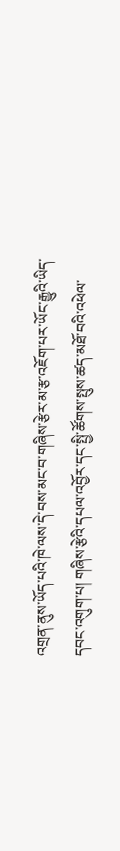འགྲན་ནུས་ཡོད་པའི་ཁེ་ལས་དེ་བས་མང་བ་གཞིས་རྩེར་མ་རྩ་འཇོག་པར་ཡོང་རྒྱུའི་ཡིད་དབང་འགུག་པ། གཞིས་རྩེའི་དཔལ་འབྱོར་དང་སྤྱི་ཚོགས་སྤུས་ཚད་མཐོ་བའི་འཕེལ་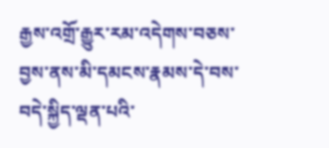རྒྱས་འགྲོ་རྒྱུར་རམ་འདེགས་བཅས་བྱས་ནས་མི་དམངས་རྣམས་དེ་བས་བདེ་སྐྱིད་ལྡན་པའི་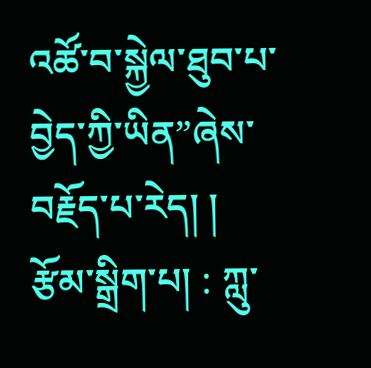འཚོ་བ་སྐྱེལ་ཐུབ་པ་བྱེད་ཀྱི་ཡིན”ཞེས་བརྗོད་པ་རེད། །
རྩོམ་སྒྲིག་པ། : ཀླུ་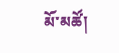མོ་མཚོ།